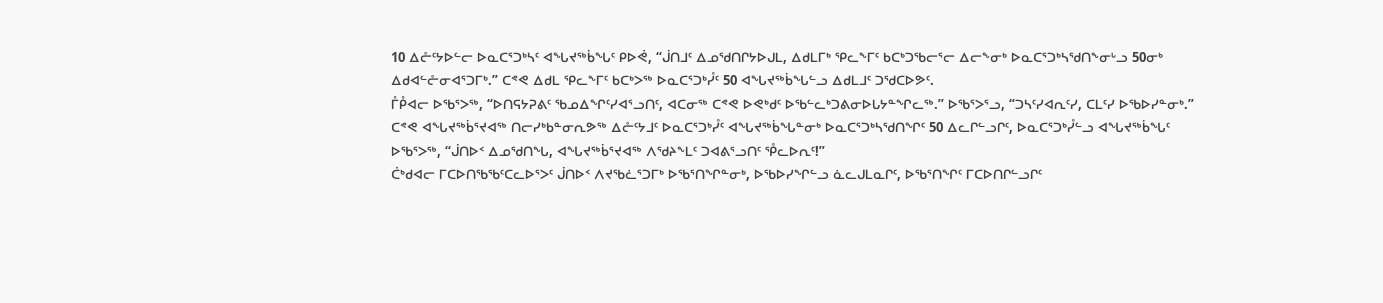10 ᐃᓔᑦᔭᐅᓪᓕ ᐅᓇᑕᕐᑐᒃᓴᑦ ᐊᖓᔪᖅᑳᖓᑦ ᑭᐅᕚ, “ᒎᑎᒧᑦ ᐃᓄᖁᑎᒋᔭᐅᒍᒪ, ᐃᑯᒪᒥᒃ ᕿᓚᖕᒥᑦ ᑲᑕᒃᑐᖃᓕᕐᓕ ᐃᓕᖕᓂᒃ ᐅᓇᑕᕐᑐᒃᓴᖁᑎᖕᓂᒡᓗ 50ᓂᒃ ᐃᑯᐊᓪᓔᓂᐊᕐᑐᒥᒃ.” ᑕᕝᕙ ᐃᑯᒪ ᕿᓚᖕᒥᑦ ᑲᑕᒃᐳᖅ ᐅᓇᑕᕐᑐᒃᓮᑦ 50 ᐊᖓᔪᖅᑳᖓᓪᓗ ᐃᑯᒪᒧᑦ ᑐᖁᑕᐅᕗᑦ.
ᒤᑬᐊᓕ ᐅᖃᕐᐳᖅ, “ᐅᑎᕋᔭᕈᕕᑦ ᖃᓄᐃᖏᑦᓯᐊᕐᓗᑎᑦ, ᐊᑕᓂᖅ ᑕᕝᕙ ᐅᕙᒃᑯᑦ ᐅᖃᓪᓚᒃᑐᕕᓂᐅᒐᔭᓐᖏᓚᖅ.” ᐅᖃᕐᐳᕐᓗ, “ᑐᓴᑦᓯᐊᕆᑦᓯ, ᑕᒪᑦᓯ ᐅᖃᐅᓯᓐᓂᒃ.”
ᑕᕝᕙ ᐊᖓᔪᖅᑳᕐᔪᐊᖅ ᑎᓕᓯᒃᑲᓐᓂᕆᕗᖅ ᐃᓔᑦᔭᒧᑦ ᐅᓇᑕᕐᑐᒃᓮᑦ ᐊᖓᔪᖅᑳᖓᓐᓂᒃ ᐅᓇᑕᕐᑐᒃᓴᖁᑎᖏᑦ 50 ᐃᓚᒋᓪᓗᒋᑦ, ᐅᓇᑕᕐᑐᒃᓮᓪᓗ ᐊᖓᔪᖅᑳᖓᑦ ᐅᖃᕐᐳᖅ, “ᒎᑎᐅᑉ ᐃᓄᖁᑎᖓ, ᐊᖓᔪᖅᑳᕐᔪᐊᖅ ᐱᖁᔨᖕᒪᑦ ᑐᐊᕕᕐᓗᑎᑦ ᕾᓚᐅᕆᑦ!”
ᑖᒃᑯᐊᓕ ᒥᑕᐅᑎᖃᖃᑦᑕᓚᐅᕐᐳᑦ ᒎᑎᐅᑉ ᐱᔪᖃᓛᕐᑐᒥᒃ ᐅᖃᕐᑎᖏᓐᓂᒃ, ᐅᖃᐅᓯᖏᓪᓗ ᓈᓚᒍᒪᓇᒋᑦ, ᐅᖃᕐᑎᖏᑦ ᒥᑕᐅᑎᒋᓪᓗᒋᑦ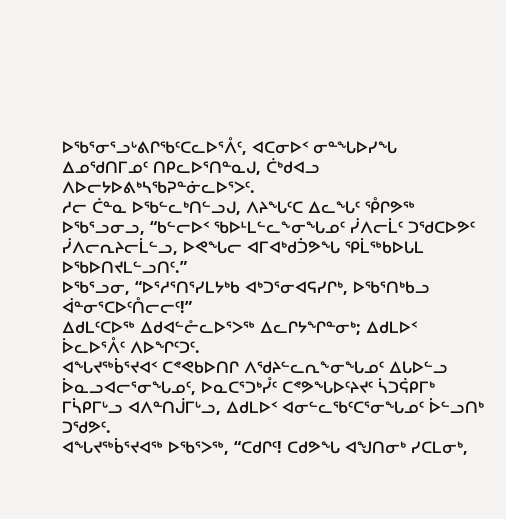ᐅᖃᕐᓂᕐᓗᒡᕕᒋᖃᑦᑕᓚᐅᕐᐰᑦ, ᐊᑕᓂᐅᑉ ᓂᓐᖓᐅᓯᖓ ᐃᓄᖁᑎᒥᓄᑦ ᑎᑭᓚᐅᕐᑎᓐᓇᒍ, ᑖᒃᑯᐊᓗ ᐱᐅᓕᔭᐅᕕᒃᓴᖃᕈᓐᓃᓚᐅᕐᐳᑦ.
ᓱᓕ ᑖᓐᓇ ᐅᖃᓪᓚᒃᑎᓪᓗᒍ, ᐱᔨᖓᑦᑕ ᐃᓚᖓᑦ ᕾᒋᕗᖅ ᐅᖃᕐᓗᓂᓗ, “ᑲᓪᓕᐅᑉ ᖃᐅᒻᒪᓪᓚᖕᓂᖓᓄᑦ ᓰᐱᓕᒫᑦ ᑐᖁᑕᐅᕗᑦ ᓰᐱᓕᕆᔨᓕᒫᓪᓗ, ᐅᕙᖓᓕ ᐊᒥᐊᒃᑯᑑᕗᖓ ᕿᒫᖅᑲᐅᒐᒪ ᐅᖃᐅᑎᔪᒪᓪᓗᑎᑦ.”
ᐅᖃᕐᓗᓂ, “ᐅᕐᓱᕐᑎᕐᓯᒪᔭᒃᑲ ᐊᒃᑐᕐᓂᐊᕋᓯᒋᒃ, ᐅᖃᕐᑎᒃᑲᓗ ᐋᓐᓂᕐᑕᐅᑦᑍᓕᓕᑦ!”
ᐃᑯᒪᑦᑕᐅᖅ ᐃᑯᐊᓪᓔᓚᐅᕐᐳᖅ ᐃᓚᒋᔭᖏᓐᓂᒃ; ᐃᑯᒪᐅᑉ ᐆᓚᐅᕐᐰᑦ ᐱᐅᖏᑦᑐᑦ.
ᐊᖓᔪᖅᑳᕐᔪᐊᑉ ᑕᕝᕙᑲᐅᑎᒋ ᐱᖁᔨᓪᓚᕆᖕᓂᖓᓄᑦ ᐃᒐᐅᓪᓗ ᐆᓇᓗᐊᓕᕐᓂᖓᓄᑦ, ᐅᓇᑕᕐᑐᒃᓮᑦ ᑕᕝᕗᖓᐅᑦᔨᔪᑦ ᓵᑐᕌᑭᒥᒃ ᒥᓵᑭᒥᒡᓗ ᐊᐱᓐᑎᒎᒥᒡᓗ, ᐃᑯᒪᐅᑉ ᐊᓂᓪᓚᖃᑦᑕᕐᓂᖓᓄᑦ ᐆᓪᓗᑎᒃ ᑐᖁᕗᑦ.
ᐊᖓᔪᖅᑳᕐᔪᐊᖅ ᐅᖃᕐᐳᖅ, “ᑕᑯᒋᑦ! ᑕᑯᕗᖓ ᐊᖑᑎᓂᒃ ᓯᑕᒪᓂᒃ,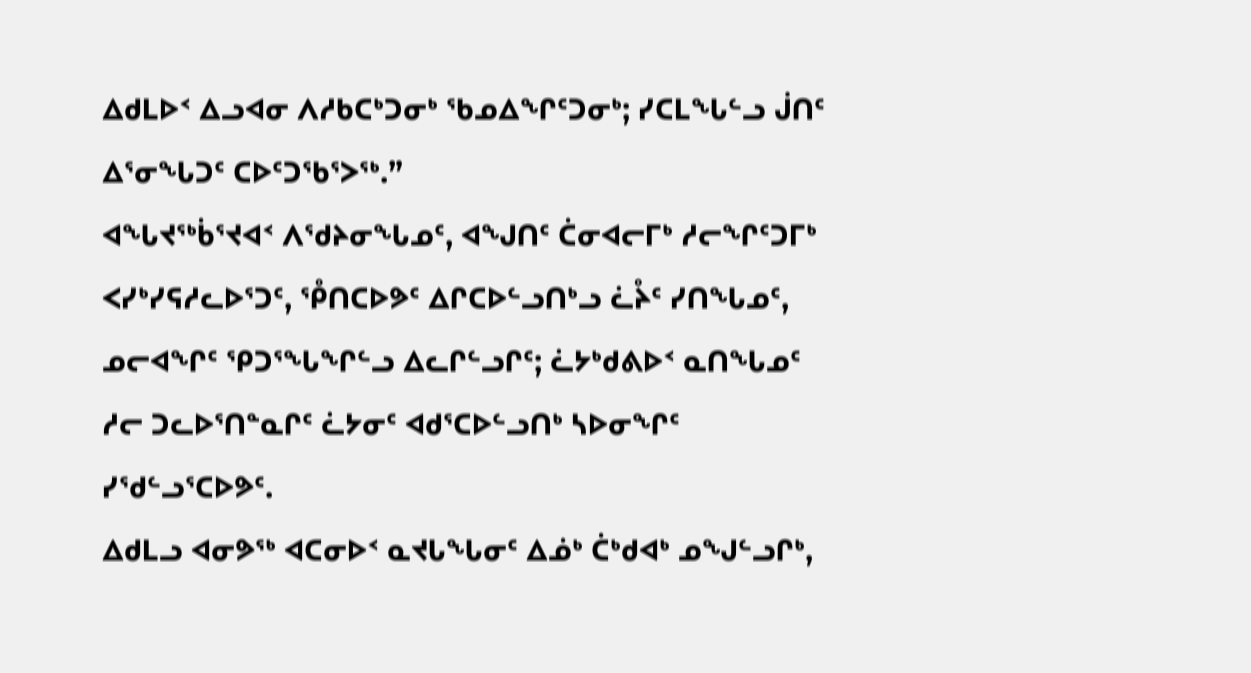ᐃᑯᒪᐅᑉ ᐃᓗᐊᓂ ᐱᓱᑲᑕᒃᑐᓂᒃ ᖃᓄᐃᖏᑦᑐᓂᒃ; ᓯᑕᒪᖓᓪᓗ ᒎᑎᑦ ᐃᕐᓂᖓᑐᑦ ᑕᐅᑦᑐᖃᕐᐳᖅ.”
ᐊᖓᔪᖅᑳᕐᔪᐊᑉ ᐱᖁᔨᓂᖓᓄᑦ, ᐊᖑᑎᑦ ᑖᓂᐊᓕᒥᒃ ᓱᓕᖏᑦᑐᒥᒃ ᐸᓯᒃᓯᕋᓱᓚᐅᕐᑐᑦ, ᕾᑎᑕᐅᕗᑦ ᐃᒋᑕᐅᓪᓗᑎᒃᓗ ᓛᔧᑦ ᓯᑎᖓᓄᑦ, ᓄᓕᐊᖏᑦ ᕿᑐᕐᖓᖏᓪᓗ ᐃᓚᒋᓪᓗᒋᑦ; ᓛᔭᒃᑯᕕᐅᑉ ᓇᑎᖓᓄᑦ ᓱᓕ ᑐᓚᐅᕐᑎᓐᓇᒋᑦ ᓛᔭᓂᑦ ᐊᑯᕐᑕᐅᓪᓗᑎᒃ ᓴᐅᓂᖏᑦ ᓯᖁᓪᓗᕐᑕᐅᕗᑦ.
ᐃᑯᒪᓗ ᐊᓂᕗᖅ ᐊᑕᓂᐅᑉ ᓇᔪᒐᖓᓂᑦ ᐃᓅᒃ ᑖᒃᑯᐊᒃ ᓄᖑᓪᓗᒋᒃ,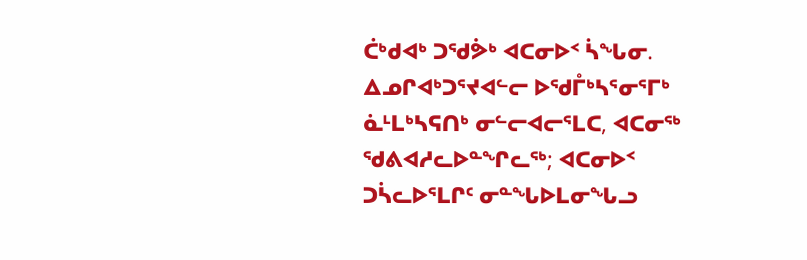ᑖᒃᑯᐊᒃ ᑐᖁᕘᒃ ᐊᑕᓂᐅᑉ ᓵᖓᓂ.
ᐃᓄᒋᐊᒃᑐᕐᔪᐊᓪᓕ ᐅᖁᒤᒃᓴᕐᓂᕐᒥᒃ ᓈᒻᒪᒃᓴᕋᑎᒃ ᓂᓪᓕᐊᓕᕐᒪᑕ, ᐊᑕᓂᖅ ᖁᕕᐊᓱᓚᐅᓐᖏᓚᖅ; ᐊᑕᓂᐅᑉ ᑐᓵᓚᐅᕐᒪᒋᑦ ᓂᓐᖓᐅᒪᓂᖓᓗ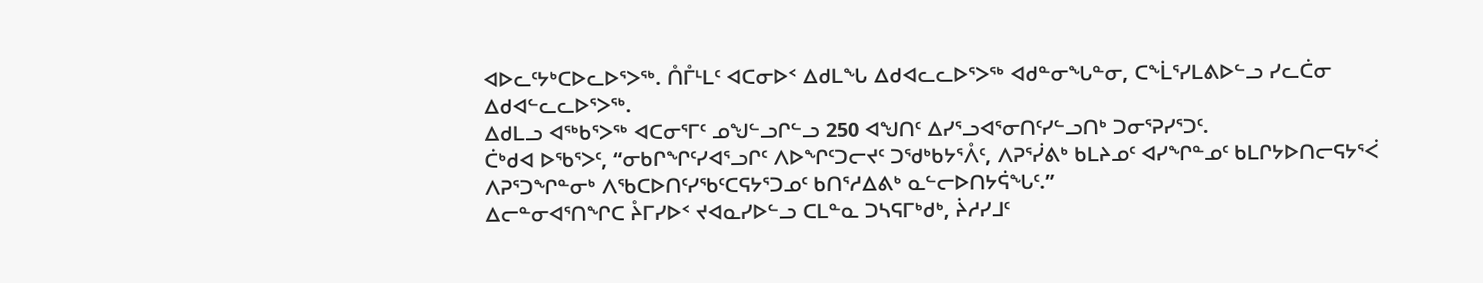ᐊᐅᓚᑦᔭᒃᑕᐅᓚᐅᕐᐳᖅ. ᑍᒤᒻᒪᑦ ᐊᑕᓂᐅᑉ ᐃᑯᒪᖓ ᐃᑯᐊᓚᓚᐅᕐᐳᖅ ᐊᑯᓐᓂᖓᓐᓂ, ᑕᖕᒫᕐᓯᒪᕕᐅᓪᓗ ᓯᓚᑖᓂ ᐃᑯᐊᓪᓚᓚᐅᕐᐳᖅ.
ᐃᑯᒪᓗ ᐊᖅᑲᕐᐳᖅ ᐊᑕᓂᕐᒥᑦ ᓄᖑᓪᓗᒋᓪᓗ 250 ᐊᖑᑎᑦ ᐃᓯᕐᓗᐊᕐᓂᑎᑦᓯᓪᓗᑎᒃ ᑐᓂᕐᕈᓯᕐᑐᑦ.
ᑖᒃᑯᐊ ᐅᖃᕐᐳᑦ, “ᓂᑲᒋᖏᑦᓯᐊᕐᓗᒋᑦ ᐱᐅᖏᑦᑐᓕᔪᑦ ᑐᖁᒃᑲᔭᕐᐰᑦ, ᐱᕈᕐᓰᕕᒃ ᑲᒪᔨᓄᑦ ᐊᓯᖏᓐᓄᑦ ᑲᒪᒋᔭᐅᑎᓕᕋᔭᕐᐹ ᐱᕈᕐᑐᖏᓐᓂᒃ ᐱᖃᑕᐅᑎᑦᓯᖃᑦᑕᕋᔭᕐᑐᓄᑦ ᑲᑎᕐᓱᐃᕕᒃ ᓇᓪᓕᐅᑎᔭᕌᖓᑦ.”
ᐃᓕᓐᓂᐊᕐᑎᖏᑕ ᔧᒥᓯᐅᑉ ᔪᐊᓇᓯᐅᓪᓗ ᑕᒪᓐᓇ ᑐᓴᕋᒥᒃᑯᒃ, ᔩᓱᓯᒧᑦ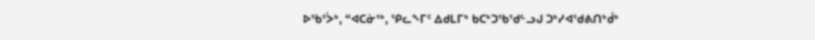ᐅᖃᕐᐴᒃ, “ᐊᑕᓃᖅ, ᕿᓚᖕᒥᑦ ᐃᑯᒪᒥᒃ ᑲᑕᒃᑐᖃᖁᓪᓗᒍ ᑐᒃᓯᐊᖁᕕᑎᒃᑰᒃ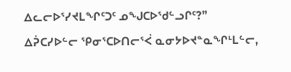ᐃᓚᓕᐅᕐᓯᔪᒪᖏᑦᑐᑦ ᓄᖑᑕᐅᖁᓪᓗᒋᑦ?”
ᐃᕉᑕᓯᐅᓪᓕ ᕿᓂᕐᑕᐅᑎᓕᕐᐹ ᓇᓂᔭᐅᔪᓐᓇᖏᒻᒪᓪᓕ,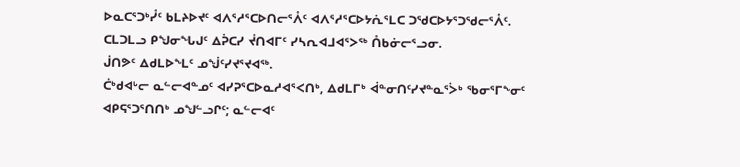ᐅᓇᑕᕐᑐᒃᓮᑦ ᑲᒪᔨᐅᔪᑦ ᐊᐱᕐᓱᕐᑕᐅᑎᓕᕐᐰᑦ ᐊᐱᕐᓱᕐᑕᐅᔭᕇᕐᒪᑕ ᑐᖁᑕᐅᔭᕐᑐᖁᓕᕐᐰᑦ. ᑕᒪᑐᒪᓗ ᑭᖑᓂᖓᒍᑦ ᐃᕉᑕᓯ ᔫᑎᐊᒥᑦ ᓯᓴᕆᐊᒧᐊᕐᐳᖅ ᑍᑲᓃᓕᕐᓗᓂ.
ᒎᑎᕗᑦ ᐃᑯᒪᐅᖕᒪᑦ ᓄᖒᑦᓯᔪᕐᔪᐊᖅ.
ᑖᒃᑯᐊᒡᓕ ᓇᓪᓕᐊᓐᓄᑦ ᐊᓯᕈᕐᑕᐅᓇᓱᐊᕐᐸᑎᒃ, ᐃᑯᒪᒥᒃ ᐋᓐᓂᑎᑦᓯᔪᓐᓇᕐᐴᒃ ᖃᓂᕐᒥᖕᓂᑦ ᐊᑭᕋᕐᑐᕐᑎᑎᒃ ᓄᖑᓪᓗᒋᑦ; ᓇᓪᓕᐊᑦ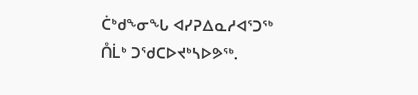ᑖᒃᑯᖕᓂᖓ ᐊᓯᕈᐃᓇᓱᐊᕐᑐᖅ ᑍᒫᒃ ᑐᖁᑕᐅᔪᒃᓴᐅᕗᖅ.